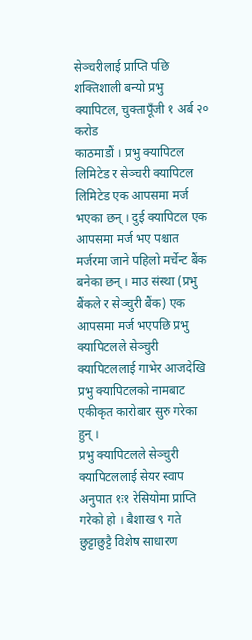सेञ्चरीलाई प्राप्ति पछि शक्तिशाली बन्यो प्रभु क्यापिटल, चुक्तापूँजी १ अर्ब २० करोड
काठमाडौं । प्रभु क्यापिटल लिमिटेड र सेञ्चरी क्यापिटल लिमिटेड एक आपसमा मर्ज भएका छन् । दुई क्यापिटल एक आपसमा मर्ज भए पश्चात मर्जरमा जाने पहिलो मर्चेन्ट बैंक बनेका छन् । माउ संस्था (प्रभु बैंकले र सेञ्चुरी बैंक) एक आपसमा मर्ज भएपछि प्रभु क्यापिटलले सेञ्चुरी क्यापिटललाई गाभेर आजदेखि प्रभु क्यापिटलको नामबाट एकीकृत कारोबार सुरु गरेका हुन् ।
प्रभु क्यापिटलले सेञ्चुरी क्यापिटललाई सेयर स्वाप अनुपात १ः१ रेसियोमा प्राप्ति गरेको हो । बैशाख ९ गते छुट्टाछुट्टै विशेष साधारण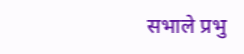सभाले प्रभु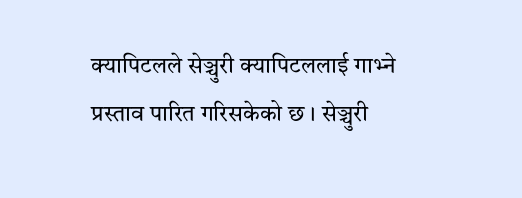क्यापिटलले सेञ्चुरी क्यापिटललाई गाभ्ने प्रस्ताव पारित गरिसकेको छ । सेञ्चुरी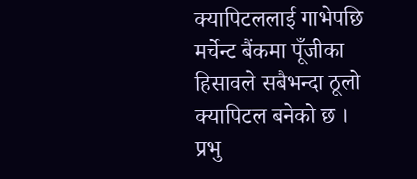क्यापिटललाई गाभेपछि मर्चेन्ट बैंकमा पूँजीका हिसावले सबैभन्दा ठूलो क्यापिटल बनेको छ । प्रभु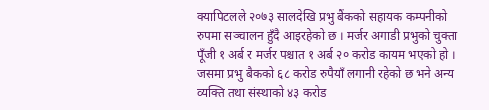क्यापिटलले २०७३ सालदेखि प्रभु बैंकको सहायक कम्पनीको रुपमा सञ्चालन हुँदै आइरहेको छ । मर्जर अगाडी प्रभुको चुक्ता पूँजी १ अर्ब र मर्जर पश्चात १ अर्ब २० करोड कायम भएको हो । जसमा प्रभु बैकको ६८ करोड रुपैयाँ लगानी रहेको छ भने अन्य व्यक्ति तथा संस्थाको ४३ करोड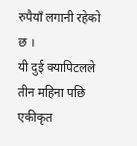रुपैयाँ लगानी रहेको छ ।
यी दुई क्यापिटलले तीन महिना पछि एकीकृत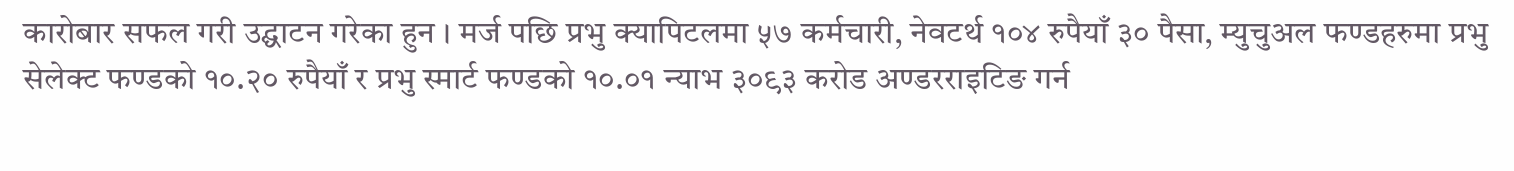कारोबार सफल गरी उद्घाटन गरेका हुन । मर्ज पछि प्रभु क्यापिटलमा ५७ कर्मचारी, नेवटर्थ १०४ रुपैयाँ ३० पैसा, म्युचुअल फण्डहरुमा प्रभु सेलेक्ट फण्डको १०.२० रुपैयाँ र प्रभु स्मार्ट फण्डको १०.०१ न्याभ ३०९३ करोड अण्डरराइटिङ गर्न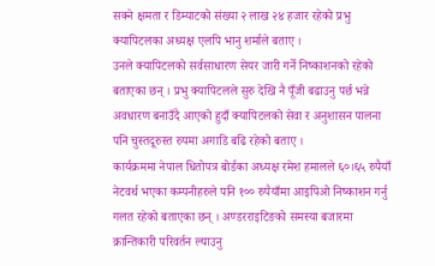सक्ने क्षमता र डिम्याटको संख्या २ लाख २४ हजार रहेको प्रभु क्यापिटलका अध्यक्ष एलपि भानु शर्माले बताए ।
उनले क्यापिटलको सर्वसाधारण सेयर जारी गर्ने निष्काशनको रहेको बताएका छन् । प्रभु क्यापिटलले सुरु देखि नै पूँजी बढाउनु पर्छ भन्ने अवधारण बनाउँदै आएको हुदाँ क्यापिटलको सेवा र अनुशासन पालना पनि चुस्तदूरुस्त रुपमा अगाडि बढि रहेको बताए ।
कार्यक्रममा नेपाल धितोपत्र बोर्डका अध्यक्ष रमेश हमालले ६०।६५ रुपैयाँ नेटवर्थ भएका कम्पनीहरुले पनि १०० रुपैयाँमा आइपिओ निष्काशन गर्नु गलत रहेको बताएका छन् । अण्डरराइटिङको समस्या बजारमा क्रान्तिकारी परिवर्तन ल्याउनु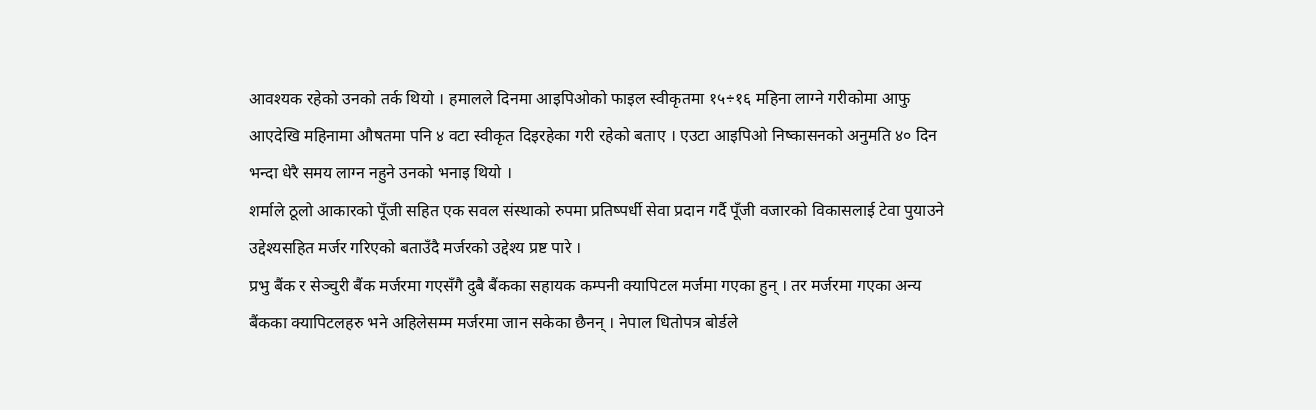आवश्यक रहेको उनको तर्क थियो । हमालले दिनमा आइपिओको फाइल स्वीकृतमा १५÷१६ महिना लाग्ने गरीकोमा आफु आएदेखि महिनामा औषतमा पनि ४ वटा स्वीकृत दिइरहेका गरी रहेको बताए । एउटा आइपिओ निष्कासनको अनुमति ४० दिन भन्दा धेरै समय लाग्न नहुने उनको भनाइ थियो ।
शर्माले ठूलो आकारको पूँजी सहित एक सवल संस्थाको रुपमा प्रतिष्पर्धी सेवा प्रदान गर्दै पूँजी वजारको विकासलाई टेवा पुयाउने उद्देश्यसहित मर्जर गरिएको बताउँदै मर्जरको उद्देश्य प्रष्ट पारे ।
प्रभु बैंक र सेञ्चुरी बैंक मर्जरमा गएसँगै दुबै बैंकका सहायक कम्पनी क्यापिटल मर्जमा गएका हुन् । तर मर्जरमा गएका अन्य बैंकका क्यापिटलहरु भने अहिलेसम्म मर्जरमा जान सकेका छैनन् । नेपाल धितोपत्र बोर्डले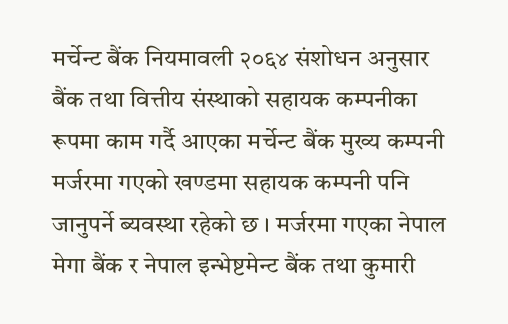मर्चेन्ट बैंक नियमावली २०६४ संशोधन अनुसार बैंक तथा वित्तीय संस्थाको सहायक कम्पनीका रूपमा काम गर्दै आएका मर्चेन्ट बैंक मुख्य कम्पनी मर्जरमा गएको खण्डमा सहायक कम्पनी पनि जानुपर्ने ब्यवस्था रहेको छ । मर्जरमा गएका नेपाल मेगा बैंक र नेपाल इन्भेष्टमेन्ट बैंक तथा कुमारी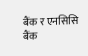बैंक र एनसिसि बैंक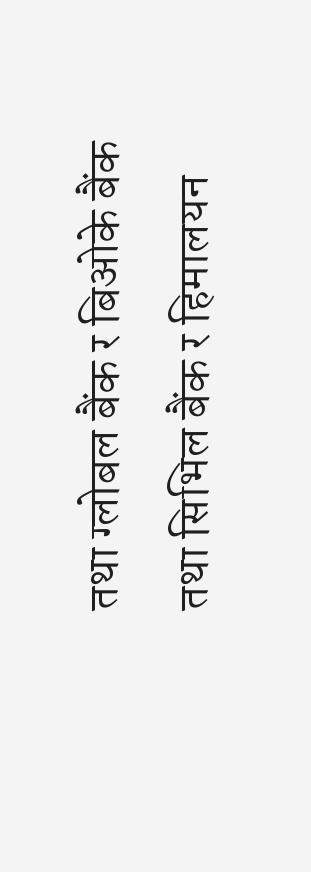तथा ग्लोबल बैंक र बिओके बैंक तथा सिभिल बैंक र हिमालयन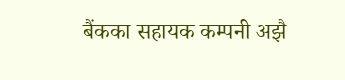बैंकका सहायक कम्पनी अझै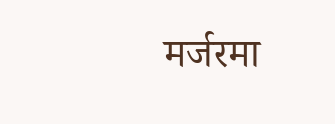मर्जरमा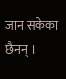जान सकेका छैनन् ।